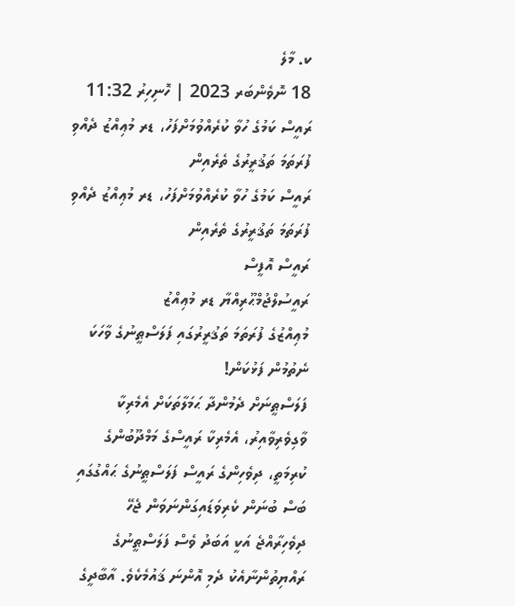ކ. މާލެ
18 ނޮވެންބަރ 2023 | ހޮނިހިރު 11:32
ރައީސް ކަމުގެ ހުވާ ކުރެއްވުމަށްފަހު، ޑރ މުޢިއްޒު ދެއްވި ފުރަތަމަ ތަޤުރީރުގެ ތެރެއިން
ރައީސް ކަމުގެ ހުވާ ކުރެއްވުމަށްފަހު، ޑރ މުޢިއްޒު ދެއްވި ފުރަތަމަ ތަޤުރީރުގެ ތެރެއިން
ރައީސް އޮފީސް
ރައީސުލްޖުމްޙޫރިއްޔާ ޑރ މުޢިއްޒު
މުޢިއްޒުގެ ފުރަތަމަ ތަޤުރީރުގައި ފަލަސްޠީނުގެ ވާހަކަ ނެތުމުން ފަޅުކަން!
ފަލަސްޠީނަށް ދެމުންދާ ޙަމަލާތަކަށް އެމެރިކާ ވާގިވެރިވާއިރު، އެމެރިކާ ރައީސްގެ މަމްދޫބުންގެ ކުރިމަތީ، ދިވެހިންގެ ރައީސް ފަލަސްޠީނުގެ ޙައްގުގައި ބަސް ބުނަން ކެރިވަޑައިގަންނަވަން ޖެހޭ
ދިވެހިރާއްޖެ އަކީ އަބަދު ވެސް ފަލަސްޠީނުގެ ރައްޔިތުންނާއެކު ދެމި އޮންނަ ޤައުމެކެވެ. އާބާދީގެ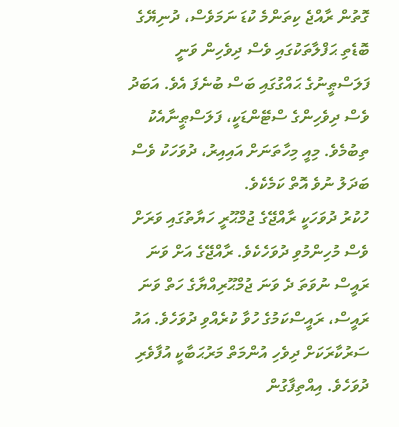ގޮތުން ރާއްޖެ ކިތަންމެ ކުޑަ ނަމަވެސް، ދުނިޔޭގެ ބޮޑެތި ޙަފްލާތަކުގައި ވެސް ދިވެހިން ވަނީ ފަލަސްޠީނުގެ ޙައްގުގައި ބަސް ބުނެފަ އެވެ. އަބަދު ވެސް ދިވެހިންގެ ސްޓޭންޑަކީ، ފަލަސްޠީނާއެކު ތިބުމެވެ. މިއީ މިހާތަނަށް އައިއިރު، ދުވަހަކު ވެސް ބަދަލު ނުވެ އޮތް ކަމެކެވެ.
ހުކުރު ދުވަހަކީ ރާއްޖޭގެ ޖުމްޙޫރީ ހަޔާތުގައި ވަރަށް ވެސް މުހިންމުވި ދުވަހެކެވެ. ރާއްޖޭގެ އަށް ވަނަ ރައީސް ނުވަތަ ދެ ވަނަ ޖުމްޙޫރިއްޔާގެ ހަތް ވަނަ ރައީސް، ރައީސްކަމުގެ ހުވާ ކުރެއްވި ދުވަހެވެ. އައު ސަރުކާރަކަށް ދިވެހި އުންމަތް މަރުޙަބާކީ އުފާވެރި ދުވަހެވެ. އިއްތިފާގުން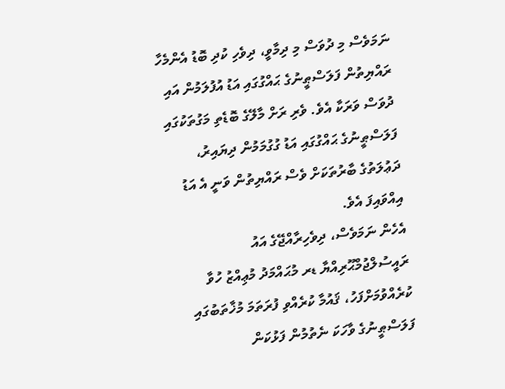ނަމަވެސް މި ދުވަސް މި ދިމާވީ، ދިވެހި ކުދި ބޮޑު އެންމެހާ ރައްޔިތުން ފަލަސްޠީނުގެ ޙައްގުގައި އަޑު އުފުލަމުން އައި ދުވަސް ވަރަކާ އެވެ. ވެރި ރަށް މާލޭގެ ބޮޑެތި މަގުތަކުގައި ފަލަސްޠީނުގެ ޙައްގުގައި އަޑު ގުގުމަމުން ދިޔައިރު، ދަޢުލަތުގެ ބާރުތަކަށް ވެސް ރައްޔިތުން ވަނީ އެ އަޑު އިއްވައިފަ އެވެ.
އެހެން ނަމަވެސް، ދިވެހިރާއްޖޭގެ އައު ރައީސުލްޖުމްޙޫރިއްޔާ ޑރ މުޙައްމަދު މުޢިއްޒު ހުވާ ކުރެއްވުމަށްފަހު، ޤައުމާ ކުރެއްވި ފުރަތަމަ މުޚާތަބުގައި ފަލަސްޠީނުގެ ވާހަކަ ނެތުމުން ފަޅުކަން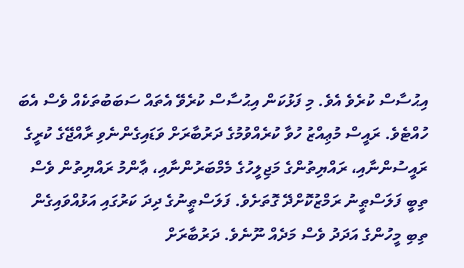އިޙުސާސް ކުރެވެ އެވެ. މި ފަޅުކަން އިޙުސާސް ކުރެވޭ އެތައް ސަބަބުތަކެއް ވެސް އެބަ ހުއްޓެވެ. ރައީސް މުޢިއްޒު ހުވާ ކުރެއްވުމުގެ ދަރުބާރަށް ވަޑައިގެންނެވި ރާއްޖޭގެ ކުރީގެ ރައީސުންނާއި، ރައްޔިތުންގެ މަޖިލީހުގެ މެމްބަރުންނާއި، ޢާންމު ރައްޔިތުން ވެސް ތިބީ ފަލަސްޠީނު ރަމްޒުކޮށްދޭ ގޮތަށެވެ. ފަލަސްޠީނުގެ ދިދަ ކަރުގައި އަޅުއްވައިގެން ތިބި މީހުންގެ އަދަދު ވެސް މަދެއް ނޫނެވެ. ދަރުބާރަށް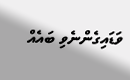ވަޑައިގެންނެވި ބައެއް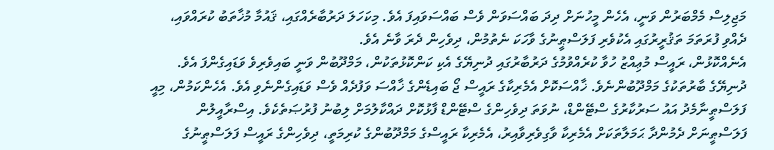މަޖިލިސް މެމްބަރުން ވަނީ، އެހެން މީހުނަށް ދިދަ ބައްސަވަން ވެސް ބައްސަވައިފަ އެވެ. މިކަހަލަ ދަރުބާރެއްގައި، ޤައުމާ މުޚާތަބު ކުރައްވައި، ދެއްވި ފުރަތަމަ ތަޤުރީރުގައި އެކުވެރި ފަލަސްޠީނުގެ ވާހަކަ ނެތުމުން، ދިވެހިން ދެރަ ވާނެ އެވެ.
އެނެއްކޮޅުން، ރައީސް މުޢިއްޒު ހުވާ ކުރެއްވުމުގެ ދަރުބާރުގައި ދުނިޔޭގެ އެކި ކަންކޮޅުތަކުން، މަމްދޫބުން ވަނީ ބައިވެރިވެ ވަޑައިގެންފަ އެވެ. ދުނިޔޭގެ ބާރުތަކުގެ މަމްދޫބުންނެވެ. ޚާއްސަކޮށް އެމެރިކާގެ ރައީސް ޖޯ ބައިޑެންގެ ޚާއްސަ ވަފުދެއް ވެސް ވަޑައިގެންނެވި އެވެ. އެހެންކަމުން، މިއީ ފަލަސްޠީނާމެދު އައު ސަރުކާރުގެ ސްޓޭންޑް، ނުވަތަ ދިވެހިންގެ ސްޓޭންޑް ފާޅުކޮށް ދައްކާލުމަށް ލިބުނު ފުރުޞަތެކެވެ. އިސްރާއީލުން ފަލަސްޠީނަށް ދެމުންދާ ޙަމަލާތަކަށް އެމެރިކާ ވާގިވެރިވާއިރު، އެމެރިކާ ރައީސްގެ މަމްދޫބުންގެ ކުރިމަތީ، ދިވެހިންގެ ރައީސް ފަލަސްޠީނުގެ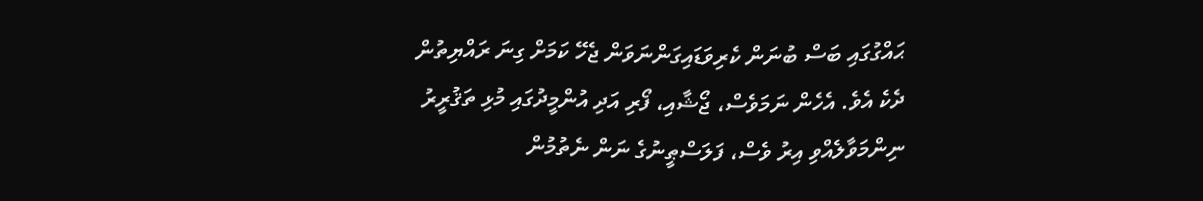ޙައްގުގައި ބަސް ބުނަން ކެރިވަޑައިގަންނަވަން ޖެހޭ ކަމަށް ގިނަ ރައްޔިތުން ދެކެ އެވެ. އެހެން ނަމަވެސް، ޖޯޝާއި، ފޯރި އަދި އުންމީދުގައި މުޅި ތަޤުރީރު ނިންމަވާލެއްވި އިރު ވެސް، ފަލަސްޠީނުގެ ނަން ނެތުމުން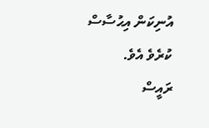އުނިކަން އިޙުސާސް ކުރެވެ އެވެ.
ރައީސް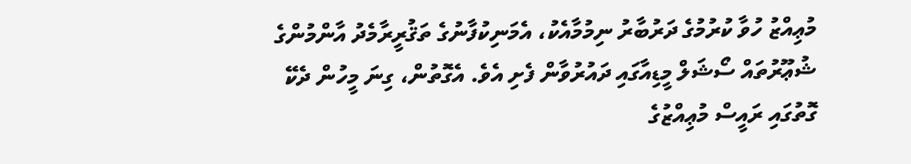މުޢިއްޒު ހުވާ ކުރުމުގެ ދަރުބާރު ނިމުމާއެކު، އެމަނިކުފާނުގެ ތަޤުރީރާމެދު އާންމުންގެ ޝުޢޫރުތައް ސޯޝަލް މީޑިއާގައި ދައުރުވާން ފެށި އެވެ. އެގޮތުން، ގިނަ މީހުން ދެކޭ ގޮތުގައި ރައީސް މުޢިއްޒުގެ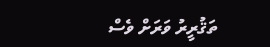ތަޤުރީރު ވަރަށް ވެސް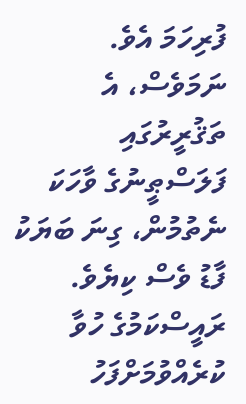ފުރިހަމަ އެވެ. ނަމަވެސް، އެ ތަޤުރީރުގައި ފަލަސްޠީނުގެ ވާހަކަ ނެތުމުން، ގިނަ ބަޔަކު ފާޑު ވެސް ކިޔެވެ. ރައީސްކަމުގެ ހުވާ ކުރެއްވުމަށްފަހު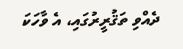ދެއްވި ތަޤުރީރުގައި، އެ ވާހަކަ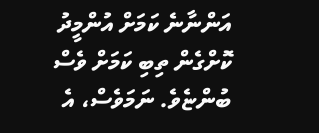އަންނާނެ ކަމަށް އުންމީދު ކޮށްގެން ތިބި ކަމަށް ވެސް ބުންޏެވެ. ނަމަވެސް، އެ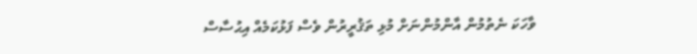ވާހަކަ ނެތުމުން އާންމުންނަށް މުޅި ތަޤުރީރުން ވެސް ފަޅުކަމެއް އިޙުސާސް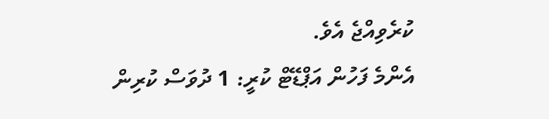ކުރެވިއްޖެ އެވެ.
އެންމެ ފަހުން އަޕްޑޭޓް ކުރީ: 1 ދުވަސް ކުރިން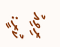ރިވިއު ކުރީ: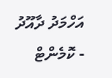އަހްމަދު ދާއޫދު
- ކޮމެންޓް